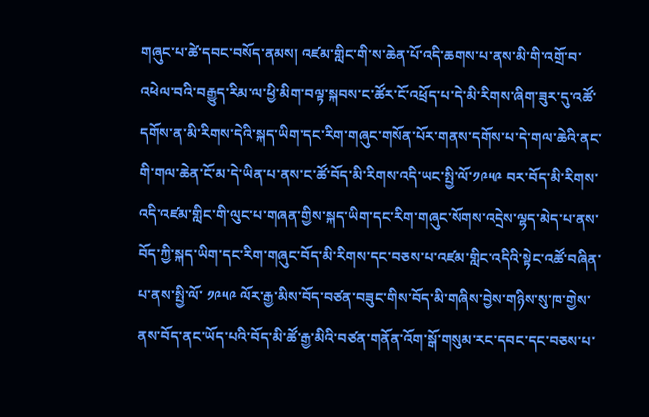གཞུང་པ་ཚེ་དབང་བསོད་ནམས། འཛམ་གླིང་གི་ས་ཆེན་པོ་འདི་ཆགས་པ་ནས་མི་གི་འགྲོ་བ་འཕེལ་བའི་བརྒྱུད་རིམ་ལ་ཕྱི་མིག་བལྟ་སྐབས་ང་ཚོར་ངོ་འཕྲོད་པ་དེ་མི་རིགས་ཞིག་ཟུར་དུ་འཚོ་དགོས་ན་མི་རིགས་དེའི་སྐད་ཡིག་དང་རིག་གཞུང་གསོན་པོར་གནས་དགོས་པ་དེ་གལ་ཆེའི་ནང་གི་གལ་ཆེན་ངོ་མ་དེ་ཡིན་པ་ནས་ང་ཚོ་བོད་མི་རིགས་འདི་ཡང་སྤྱི་ལོ་༡༩༥༩ བར་བོད་མི་རིགས་འདི་འཛམ་གླིང་གི་ལུང་པ་གཞན་གྱིས་སྐད་ཡིག་དང་རིག་གཞུང་སོགས་འདྲེས་ལྷད་མེད་པ་ནས་བོད་ཀྱི་སྐད་ཡིག་དང་རིག་གཞུང་བོད་མི་རིགས་དང་བཅས་པ་འཛམ་གླིང་འདིའི་སྟེང་འཚོ་བཞིན་པ་ནས་སྤྱི་ལོ་ ༡༩༥༩ ལོར་རྒྱ་མིས་བོད་བཙན་བཟུང་གིས་བོད་མི་གཞིས་བྱེས་གཉིས་སུ་ཁ་གྱེས་ནས་བོད་ནང་ཡོད་པའི་བོད་མི་ཚོ་རྒྱ་མིའི་བཙན་གནོན་འོག་སྒོ་གསུམ་རང་དབང་དང་བཅས་པ་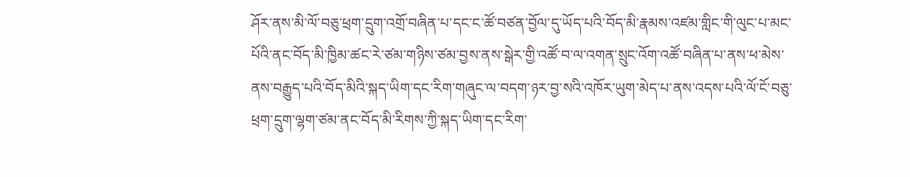ཤོར་ནས་མི་ལོ་བཅུ་ཕྲག་དྲུག་འགྲོ་བཞིན་པ་དང་ང་ཚོ་བཙན་བྱོལ་དུ་ཡོད་པའི་བོད་མི་རྣམས་འཛམ་གླིང་གི་ལུང་པ་མང་པོའི་ནང་བོད་མི་ཁྱིམ་ཚང་རེ་ཙམ་གཉིས་ཙམ་བྱས་ནས་སྒེར་གྱི་འཚོ་བ་ལ་འགན་སྲུང་འོག་འཚོ་བཞིན་པ་ནས་ཕ་མེས་ནས་བརྒྱུད་པའི་བོད་མིའི་སྐད་ཡིག་དང་རིག་གཞུང་ལ་བདག་ཉར་བྱ་སའི་འཁོར་ཡུག་མེད་པ་ནས་འདས་པའི་ལོ་ངོ་བཅུ་ཕྲག་དྲུག་ལྷག་ཙམ་ནང་བོད་མི་རིགས་ཀྱི་སྐད་ཡིག་དང་རིག་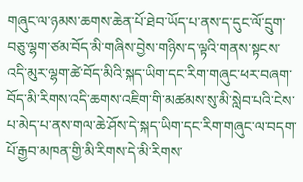གཞུང་ལ་ཉམས་ཆགས་ཆེན་པོ་ཐེབ་ཡོད་པ་ནས་ད་དུང་ལོ་དྲུག་བཅུ་ལྷག་ཙམ་བོད་མི་གཞིས་བྱེས་གཉིས་ད་ལྟའི་གནས་སྟངས་འདི་མུར་ལྷག་ཚེ་བོད་མིའི་སྐད་ཡིག་དང་རིག་གཞུང་ཕར་བཞག་བོད་མི་རིགས་འདི་ཆགས་འཇིག་གི་མཚམས་སུ་མི་སླེབ་པའི་ངེས་པ་མེད་པ་ནས་གལ་ཆེ་ཤོས་དེ་སྐད་ཡིག་དང་རིག་གཞུང་ལ་བདག་པོ་རྒྱབ་མཁན་གྱི་མི་རིགས་དེ་མི་རིགས་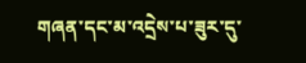གཞན་དང་མ་འདྲེས་པ་ཟུར་དུ་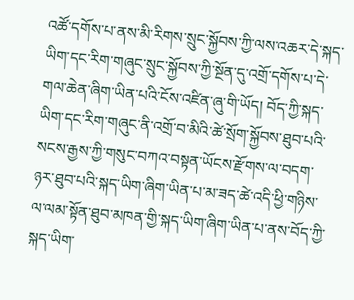འཚོ་དགོས་པ་ནས་མི་རིགས་སྲུང་སྐྱོབས་ཀྱི་ལས་འཆར་དེ་སྐད་ཡིག་དང་རིག་གཞུང་སྲུང་སྐྱོབས་ཀྱི་སྔོན་དུ་འགྲོ་དགོས་པ་དེ་གལ་ཆེན་ཞིག་ཡིན་པའི་ངོས་འཛིན་ཞུ་གི་ཡོད། བོད་ཀྱི་སྐད་ཡིག་དང་རིག་གཞུང་ནི་འགྲོ་བ་མིའི་ཚེ་སྲོག་སྐྱོབས་ཐུབ་པའི་སངས་རྒྱས་ཀྱི་གསུང་བཀའ་བསྟན་ཡོངས་རྫོགས་ལ་བདག་ཉར་ཐུབ་པའི་སྐད་ཡིག་ཞིག་ཡིན་པ་མ་ཟད་ཚེ་འདི་ཕྱི་གཉིས་ལ་ལམ་སྟོན་ཐུབ་མཁན་གྱི་སྐད་ཡིག་ཞིག་ཡིན་པ་ནས་བོད་ཀྱི་སྐད་ཡིག་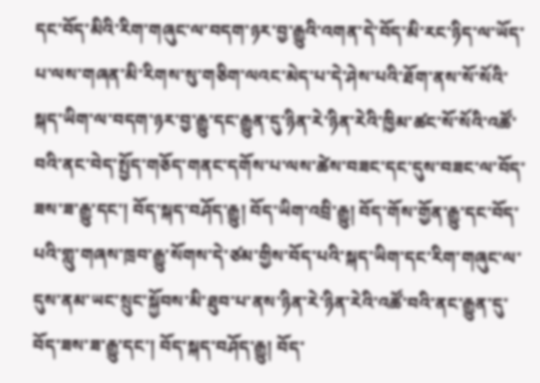དང་བོད་མིའི་རིག་གཞུང་ལ་བདག་ཉར་བྱ་རྒྱུའི་འགན་དེ་བོད་མི་རང་ཉིད་ལ་ཡོད་པ་ལས་གཞན་མི་རིགས་སུ་གཅིག་ལའང་མེད་པ་དེ་ཤེས་པའི་ཐོག་ནས་སོ་སོའི་སྐད་ཡིག་ལ་བདག་ཉར་བྱ་རྒྱུ་དང་རྒྱུན་དུ་ཉིན་རེ་ཉིན་རེའི་ཁྱིམ་ཚང་སོ་སོའི་འཚོ་བའི་ནང་བེད་སྤྱོད་གཅོད་གནང་དགོས་པ་ལས་ཚེས་བཟང་དང་དུས་བཟང་ལ་བོད་ཟས་ཟ་རྒྱུ་དང་། བོད་སྐད་བཤོད་རྒྱུ། བོད་ཡིག་འབྲི་རྒྱུ། བོད་གོས་གྱོན་རྒྱུ་དང་བོད་པའི་གླུ་གཞས་ཁྲབ་རྒྱུ་སོགས་དེ་ཙམ་གྱིས་བོད་པའི་སྐད་ཡིག་དང་རིག་གཞུང་ལ་དུས་ནམ་ཡང་སྲུང་སྐྱོབས་མི་ཐུབ་པ་ནས་ཉིན་རེ་ཉིན་རེའི་འཚོ་བའི་ནང་རྒྱུན་དུ་བོད་ཟས་ཟ་རྒྱུ་དང་། བོད་སྐད་བཤོད་རྒྱུ། བོད་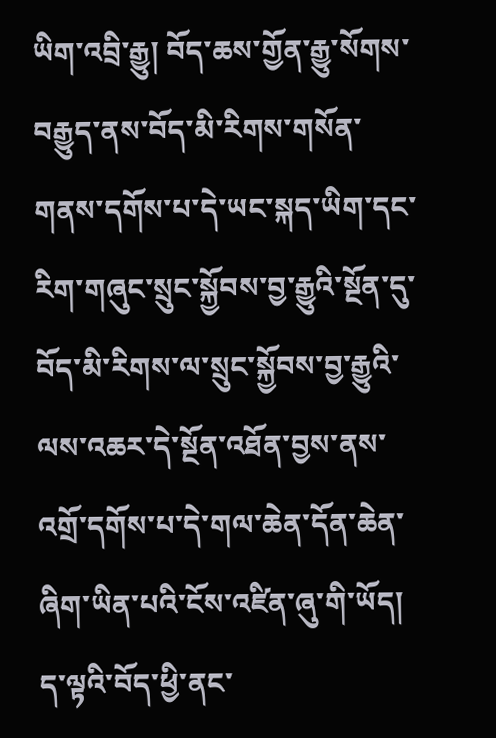ཡིག་འབྲི་རྒྱུ། བོད་ཆས་གྱོན་རྒྱུ་སོགས་བརྒྱུད་ནས་བོད་མི་རིགས་གསོན་གནས་དགོས་པ་དེ་ཡང་སྐད་ཡིག་དང་རིག་གཞུང་སྲུང་སྐྱོབས་བྱ་རྒྱུའི་སྔོན་དུ་བོད་མི་རིགས་ལ་སྲུང་སྐྱོབས་བྱ་རྒྱུའི་ལས་འཆར་དེ་སྔོན་འཐོན་བྱས་ནས་འགྲོ་དགོས་པ་དེ་གལ་ཆེན་དོན་ཆེན་ཞིག་ཡིན་པའི་ངོས་འཛིན་ཞུ་གི་ཡོད། ད་ལྟའི་བོད་ཕྱི་ནང་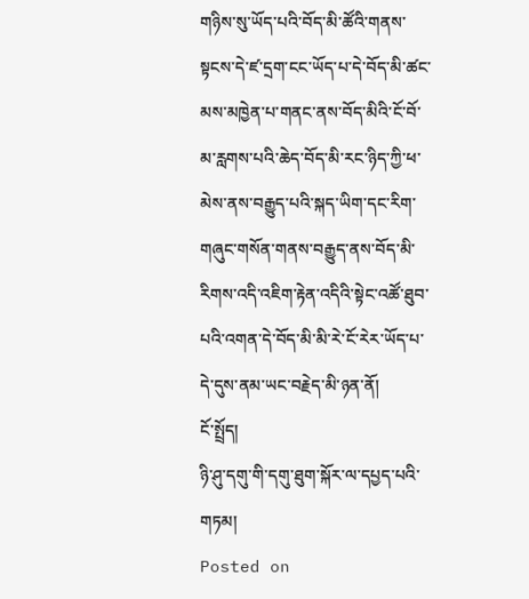གཉིས་སུ་ཡོད་པའི་བོད་མི་ཚོའི་གནས་སྟངས་དེ་ཛ་དྲག་ངང་ཡོད་པ་དེ་བོད་མི་ཚང་མས་མཁྱེན་པ་གནང་ནས་བོད་མིའི་ངོ་བོ་མ་རླགས་པའི་ཆེད་བོད་མི་རང་ཉིད་ཀྱི་ཕ་མེས་ནས་བརྒྱུད་པའི་སྐད་ཡིག་དང་རིག་གཞུང་གསོན་གནས་བརྒྱུད་ནས་བོད་མི་རིགས་འདི་འཇིག་རྟེན་འདིའི་སྟེང་འཚོ་ཐུབ་པའི་འགན་དེ་བོད་མི་མི་རེ་ངོ་རེར་ཡོད་པ་དེ་དུས་ནམ་ཡང་བརྗེད་མི་ཉན་ནོ།
ངོ་སྤྲོད།
ཉི་ཤུ་དགུ་གི་དགུ་ཐུག་སྐོར་ལ་དཔྱད་པའི་གཏམ།
Posted on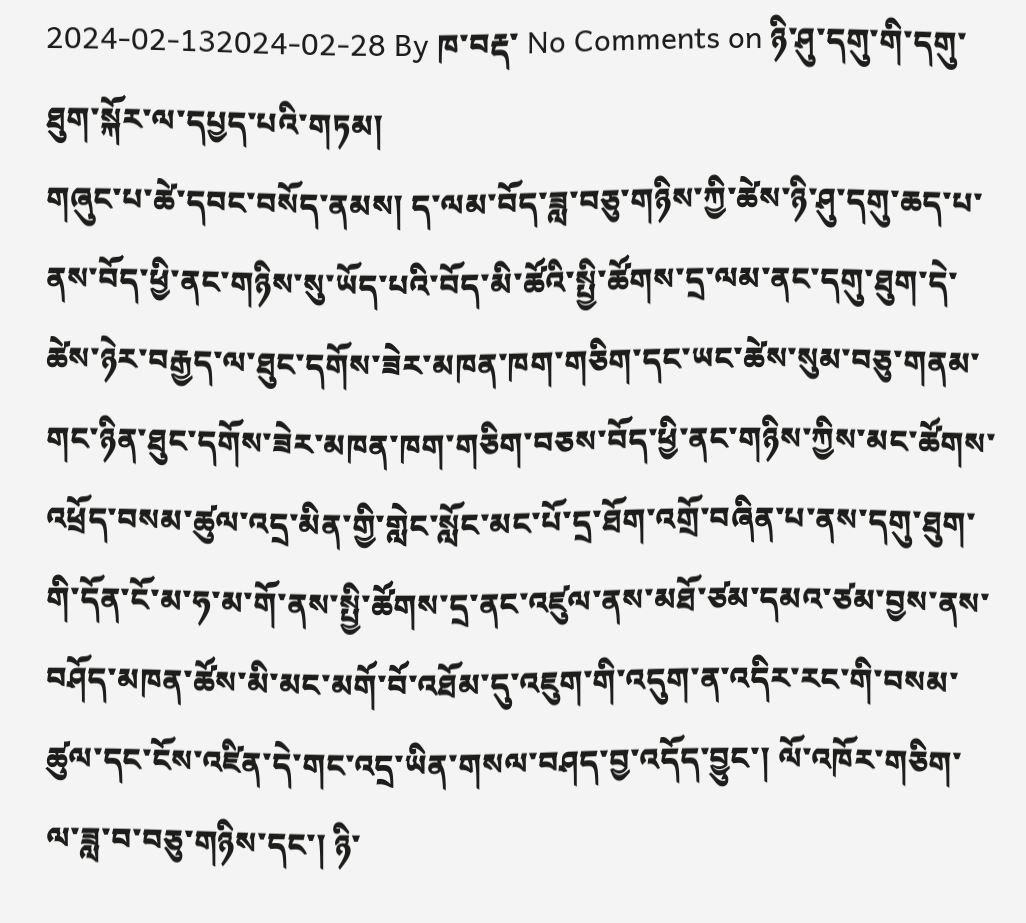2024-02-132024-02-28 By ཁ་བརྡ་ No Comments on ཉི་ཤུ་དགུ་གི་དགུ་ཐུག་སྐོར་ལ་དཔྱད་པའི་གཏམ།
གཞུང་པ་ཚེ་དབང་བསོད་ནམས། ད་ལམ་བོད་ཟླ་བཅུ་གཉིས་ཀྱི་ཚེས་ཉི་ཤུ་དགུ་ཆད་པ་ནས་བོད་ཕྱི་ནང་གཉིས་སུ་ཡོད་པའི་བོད་མི་ཚོའི་སྤྱི་ཚོགས་དྲ་ལམ་ནང་དགུ་ཐུག་དེ་ཚེས་ཉེར་བརྒྱད་ལ་ཐུང་དགོས་ཟེར་མཁན་ཁག་གཅིག་དང་ཡང་ཚེས་སུམ་བཅུ་གནམ་གང་ཉིན་ཐུང་དགོས་ཟེར་མཁན་ཁག་གཅིག་བཅས་བོད་ཕྱི་ནང་གཉིས་ཀྱིས་མང་ཚོགས་འཕྲོད་བསམ་ཚུལ་འདྲ་མིན་གྱི་གླེང་སློང་མང་པོ་དྲ་ཐོག་འགྲོ་བཞིན་པ་ནས་དགུ་ཐུག་གི་དོན་ངོ་མ་ཧ་མ་གོ་ནས་སྤྱི་ཚོགས་དྲ་ནང་འཛུལ་ནས་མཐོ་ཙམ་དམའ་ཙམ་བྱས་ནས་བཤོད་མཁན་ཚོས་མི་མང་མགོ་བོ་འཐོམ་དུ་འཇུག་གི་འདུག་ན་འདིར་རང་གི་བསམ་ཚུལ་དང་ངོས་འཛིན་དེ་གང་འདྲ་ཡིན་གསལ་བཤད་བྱ་འདོད་བྱུང་། ལོ་འཁོར་གཅིག་ལ་ཟླ་བ་བཅུ་གཉིས་དང་། ཉི་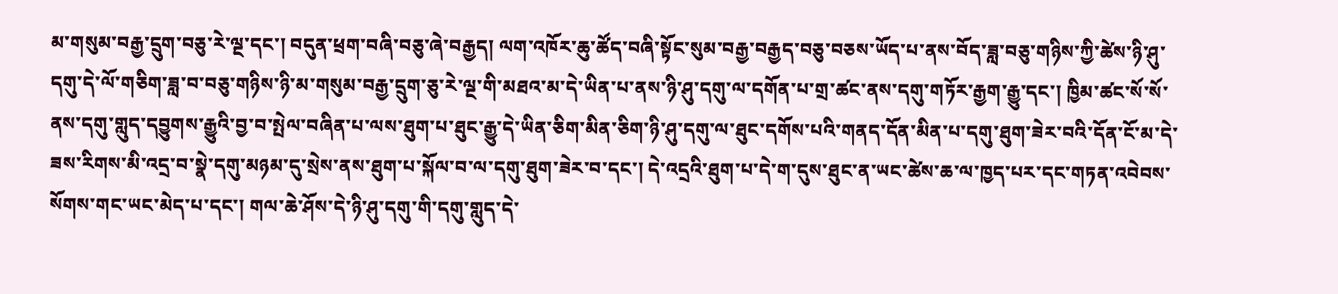མ་གསུམ་བརྒྱ་དྲུག་བཅུ་རེ་ལྔ་དང་། བདུན་ཕྲག་བཞི་བཅུ་ཞེ་བརྒྱད། ལག་འཁོར་ཆུ་ཚོད་བཞི་སྟོང་སུམ་བརྒྱ་བརྒྱད་བཅུ་བཅས་ཡོད་པ་ནས་བོད་ཟླ་བཅུ་གཉིས་ཀྱི་ཚེས་ཉི་ཤུ་དགུ་དེ་ལོ་གཅིག་ཟླ་བ་བཅུ་གཉིས་ཉི་མ་གསུམ་བརྒྱ་དྲུག་ཅུ་རེ་ལྔ་གི་མཐའ་མ་དེ་ཡིན་པ་ནས་ཉི་ཤུ་དགུ་ལ་དགོན་པ་གྲ་ཚང་ནས་དགུ་གཏོར་རྒྱག་རྒྱུ་དང་། ཁྱིམ་ཚང་སོ་སོ་ནས་དགུ་གླུད་དབྱུགས་རྒྱུའི་བྱ་བ་སྤེལ་བཞིན་པ་ལས་ཐུག་པ་ཐུང་རྒྱུ་དེ་ཡིན་ཅིག་མིན་ཅིག་ཉི་ཤུ་དགུ་ལ་ཐུང་དགོས་པའི་གནད་དོན་མིན་པ་དགུ་ཐུག་ཟེར་བའི་དོན་ངོ་མ་དེ་ཟས་རིགས་མི་འདྲ་བ་སྣེ་དགུ་མཉམ་དུ་སྲེས་ནས་ཐུག་པ་སྐོལ་བ་ལ་དགུ་ཐུག་ཟེར་བ་དང་། དེ་འདྲའི་ཐུག་པ་དེ་ག་དུས་ཐུང་ན་ཡང་ཚེས་ཆ་ལ་ཁྱད་པར་དང་གཏན་འབེབས་སོགས་གང་ཡང་མེད་པ་དང་། གལ་ཆེ་ཤོས་དེ་ཉི་ཤུ་དགུ་གི་དགུ་གླུད་དེ་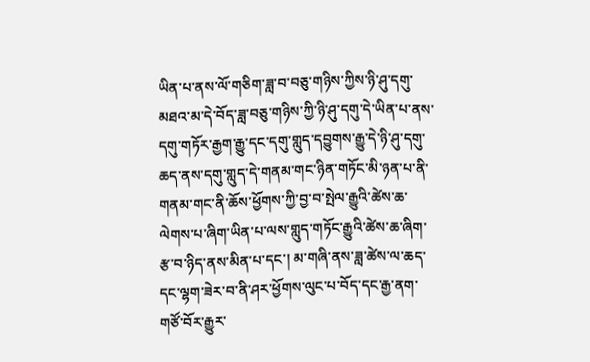ཡིན་པ་ནས་ལོ་གཅིག་ཟླ་བ་བཅུ་གཉིས་ཀྱིས་ཉི་ཤུ་དགུ་མཐའ་མ་དེ་བོད་ཟླ་བཅུ་གཉིས་ཀྱི་ཉི་ཤུ་དགུ་དེ་ཡིན་པ་ནས་དགུ་གཏོར་རྒྱག་རྒྱུ་དང་དགུ་གླུད་དབྱུགས་རྒྱུ་དེ་ཉི་ཤུ་དགུ་ཆད་ནས་དགུ་གླུད་དེ་གནམ་གང་ཉིན་གཏོང་མི་ཉན་པ་ནི་གནམ་གང་ནི་ཆོས་ཕྱོགས་ཀྱི་བྱ་བ་སྤེལ་རྒྱུའི་ཚེས་ཆ་ལེགས་པ་ཞིག་ཡིན་པ་ལས་གླུད་གཏོང་རྒྱུའི་ཚེས་ཆ་ཞིག་རྩ་བ་ཉིད་ནས་མིན་པ་དང་། མ་གཞི་ནས་ཟླ་ཚེས་ལ་ཆད་དང་ལྷག་ཟེར་བ་ནི་ཤར་ཕྱོགས་ལུང་པ་བོད་དང་རྒྱ་ནག་གཙོ་བོར་རྒྱུར་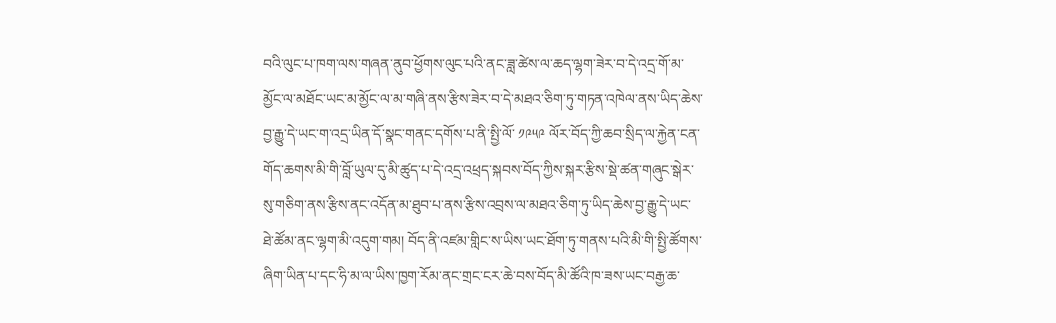བའི་ལུང་པ་ཁག་ལས་གཞན་ནུབ་ཕྱོགས་ལུང་པའི་ནང་ཟླ་ཚེས་ལ་ཆད་ལྷག་ཟེར་བ་དེ་འདྲ་གོ་མ་མྱོང་ལ་མཐོང་ཡང་མ་མྱོང་ལ་མ་གཞི་ནས་རྩིས་ཟེར་བ་དེ་མཐའ་ཅིག་ཏུ་གཏན་འཁེལ་ནས་ཡིད་ཆེས་བྱ་རྒྱུ་དེ་ཡང་ག་འདྲ་ཡིན་དོ་སྣང་གནང་དགོས་པ་ནི་སྤྱི་ལོ་ ༡༩༥༩ ལོར་བོད་ཀྱི་ཆབ་སྲིད་ལ་རྐྱེན་ངན་གོད་ཆགས་མི་གི་བློ་ཡུལ་དུ་མི་ཚུད་པ་དེ་འདྲ་འཕྲད་སྐབས་བོད་ཀྱིས་སྐར་རྩིས་སྡེ་ཚན་གཞུང་སྒེར་སུ་གཅིག་ནས་རྩིས་ནང་འདོན་མ་ཐུབ་པ་ནས་རྩིས་འབྲས་ལ་མཐའ་ཅིག་ཏུ་ཡིད་ཆེས་བྱ་རྒྱུ་དེ་ཡང་ཐེ་ཚོམ་ནང་ལྷག་མི་འདུག་གམ། བོད་ནི་འཛམ་གླིང་ས་ཡིས་ཡང་ཐོག་ཏུ་གནས་པའི་མི་གི་སྤྱི་ཚོགས་ཞིག་ཡིན་པ་དང་ཧི་མ་ལ་ཡིས་ཁྱག་རོམ་ནང་གྲང་ངར་ཆེ་བས་བོད་མི་ཚོའི་ཁ་ཟས་ཡང་བརྒྱ་ཆ་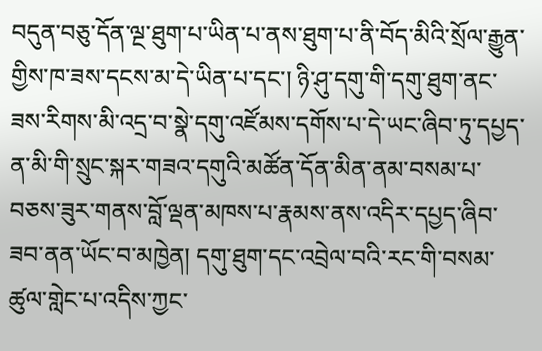བདུན་བཅུ་དོན་ལྔ་ཐུག་པ་ཡིན་པ་ནས་ཐུག་པ་ནི་བོད་མིའི་སྲོལ་རྒྱུན་གྱིས་ཁ་ཟས་དངས་མ་དེ་ཡིན་པ་དང་། ཉི་ཤུ་དགུ་གི་དགུ་ཐུག་ནང་ཟས་རིགས་མི་འདྲ་བ་སྣེ་དགུ་འཛོམས་དགོས་པ་དེ་ཡང་ཞིབ་ཏུ་དཔྱད་ན་མི་གི་སྲུང་སྐར་གཟའ་དགུའི་མཚོན་དོན་མིན་ནམ་བསམ་པ་བཅས་ཟུར་གནས་བློ་ལྡན་མཁས་པ་རྣམས་ནས་འདིར་དཔྱད་ཞིབ་ཟབ་ནན་ཡོང་བ་མཁྱེན། དགུ་ཐུག་དང་འབྲེལ་བའི་རང་གི་བསམ་ཚུལ་གླེང་པ་འདིས་ཀྱང་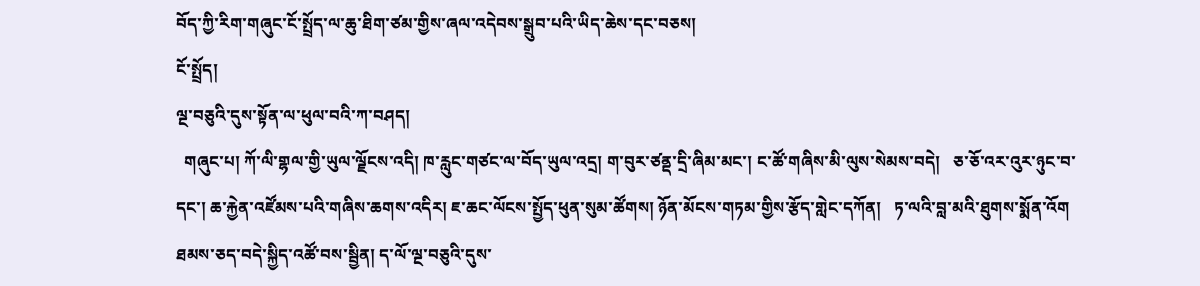བོད་ཀྱི་རིག་གཞུང་ངོ་སྤྲོད་ལ་ཆུ་ཐིག་ཙམ་གྱིས་ཞལ་འདེབས་སྒྲུབ་པའི་ཡིད་ཆེས་དང་བཅས།
ངོ་སྤྲོད།
ལྔ་བཅུའི་དུས་སྟོན་ལ་ཕུལ་བའི་ཀ་བཤད།
  གཞུང་པ། ཀོ་ལི་གྷལ་གྱི་ཡུལ་ལྗོངས་འདི། ཁ་རླུང་གཙང་ལ་བོད་ཡུལ་འདྲ། ག་བུར་ཙནྡ་དྲི་ཞིམ་མང་། ང་ཚོ་གཞིས་མི་ལུས་སེམས་བདེ།   ཅ་ཅོ་འར་འུར་ཉུང་བ་དང་། ཆ་རྐྱེན་འཛོམས་པའི་གཞིས་ཆགས་འདིར། ཇ་ཆང་ལོངས་སྤྱོད་ཕུན་སུམ་ཚོགས། ཉོན་མོངས་གཏམ་གྱིས་རྩོད་གླེང་དཀོན།   ཏ་ལའི་བླ་མའི་ཐུགས་སྨོན་འོག ཐམས་ཅད་བདེ་སྐྱིད་འཚོ་བས་སྦྱིན། ད་ལོ་ལྔ་བཅུའི་དུས་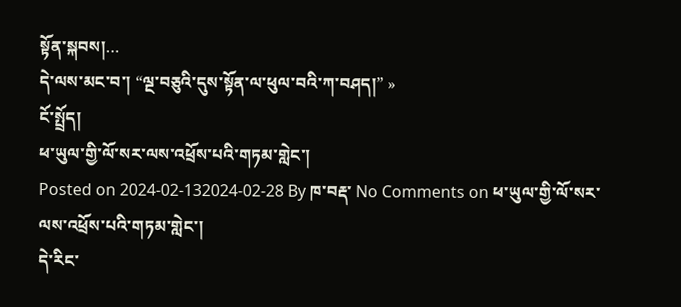སྟོན་སྐབས།…
དེ་ལས་མང་བ་། “ལྔ་བཅུའི་དུས་སྟོན་ལ་ཕུལ་བའི་ཀ་བཤད།” »
ངོ་སྤྲོད།
ཕ་ཡུལ་གྱི་ལོ་སར་ལས་འཕྲོས་པའི་གཏམ་གླེང་།
Posted on 2024-02-132024-02-28 By ཁ་བརྡ་ No Comments on ཕ་ཡུལ་གྱི་ལོ་སར་ལས་འཕྲོས་པའི་གཏམ་གླེང་།
དེ་རིང་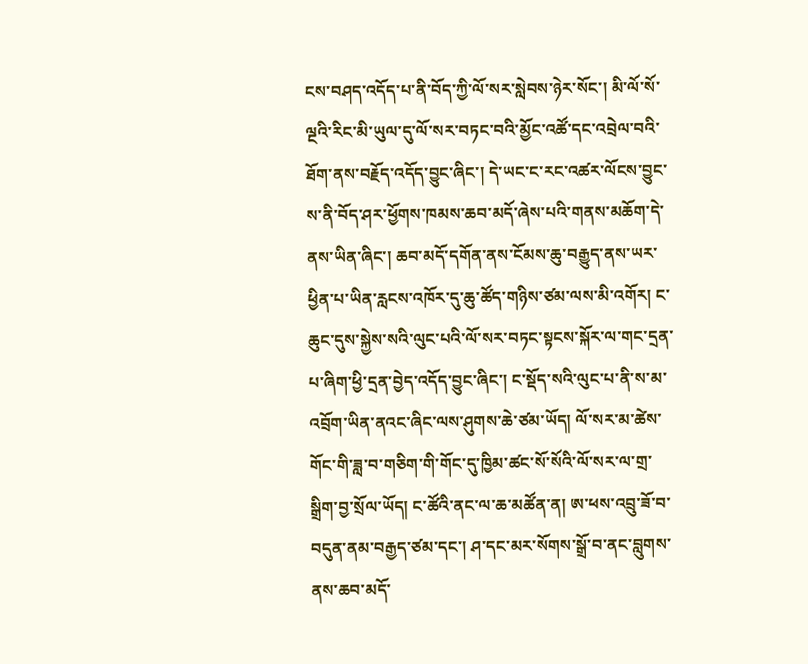ངས་བཤད་འདོད་པ་ནི་བོད་ཀྱི་ལོ་སར་སླེབས་ཉེར་སོང་། མི་ལོ་སོ་ལྔའི་རིང་མི་ཡུལ་དུ་ལོ་སར་བཏང་བའི་མྱོང་འཚོ་དང་འབྲེལ་བའི་ཐོག་ནས་བརྗོད་འདོད་བྱུང་ཞིང་། དེ་ཡང་ང་རང་འཚར་ལོངས་བྱུང་ས་ནི་བོད་ཤར་ཕྱོགས་ཁམས་ཆབ་མདོ་ཞེས་པའི་གནས་མཆོག་དེ་ནས་ཡིན་ཞིང་། ཆབ་མདོ་དགོན་ནས་ངོམས་ཆུ་བརྒྱུད་ནས་ཡར་ཕྱིན་པ་ཡིན་རླངས་འཁོར་དུ་ཆུ་ཚོད་གཉིས་ཙམ་ལས་མི་འགོར། ང་ཆུང་དུས་སྐྱེས་སའི་ལུང་པའི་ལོ་སར་བཏང་སྟངས་སྐོར་ལ་གང་དྲན་པ་ཞིག་ཕྱི་དྲན་བྱེད་འདོད་བྱུང་ཞིང་། ང་སྡོད་སའི་ལུང་པ་ནི་ས་མ་འབྲོག་ཡིན་ནའང་ཞིང་ལས་ཤུགས་ཆེ་ཙམ་ཡོད། ལོ་སར་མ་ཚེས་གོང་གི་ཟླ་བ་གཅིག་གི་གོང་དུ་ཁྱིམ་ཚང་སོ་སོའི་ལོ་སར་ལ་གྲ་སྒྲིག་བྱ་སྲོལ་ཡོད། ང་ཚོའི་ནང་ལ་ཆ་མཚོན་ན། ཨ་ཕས་འབྲུ་ཟོ་བ་བདུན་ནམ་བརྒྱད་ཙམ་དང་། ཤ་དང་མར་སོགས་སྒྲོ་བ་ནང་བླུགས་ནས་ཆབ་མདོ་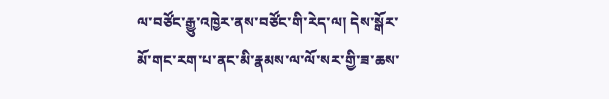ལ་བཙོང་རྒྱུ་འཁྱེར་ནས་བཙོང་གི་རེད་ལ། དེས་སྒོར་མོ་གང་རག་པ་ནང་མི་རྣམས་ལ་ལོ་སར་གྱི་ཟ་ཆས་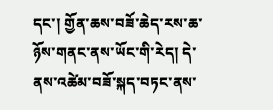དང་། གྱོན་ཆས་བཟོ་ཆེད་རས་ཆ་ཉོས་གནང་ནས་ཡོང་གི་རེད། དེ་ནས་འཚེམ་བཟོ་སྐད་བཏང་ནས་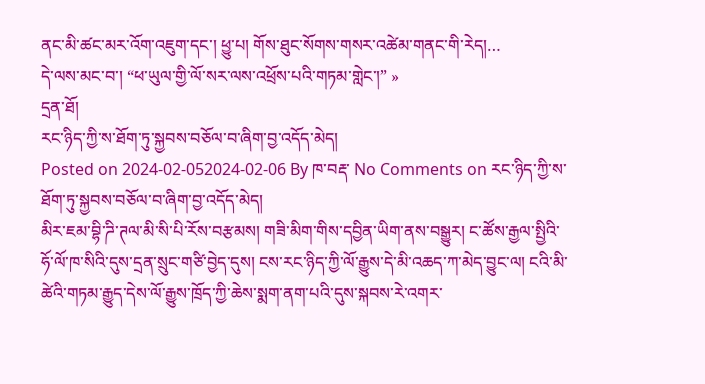ནང་མི་ཚང་མར་འོག་འཇུག་དང་། ཕྱུ་པ། གོས་ཐུང་སོགས་གསར་འཚེམ་གནང་གི་རེད།…
དེ་ལས་མང་བ་། “ཕ་ཡུལ་གྱི་ལོ་སར་ལས་འཕྲོས་པའི་གཏམ་གླེང་།” »
དྲན་ཐོ།
རང་ཉིད་ཀྱི་ས་ཐོག་ཏུ་སྐྱབས་བཅོལ་བ་ཞིག་བྱ་འདོད་མེད།
Posted on 2024-02-052024-02-06 By ཁ་བརྡ་ No Comments on རང་ཉིད་ཀྱི་ས་ཐོག་ཏུ་སྐྱབས་བཅོལ་བ་ཞིག་བྱ་འདོད་མེད།
མིར་ཇམ་བྷི་ཌི་ཊལ་མི་སི་པི་རོས་བརྩམས། གཟི་མིག་གིས་དབྱིན་ཡིག་ནས་བསྒྱུར། ང་ཚོས་རྒྱལ་སྤྱིའི་ཧོ་ལོ་ཁ་སིའི་དུས་དྲན་སྲུང་གཙི་བྱེད་དུས། ངས་རང་ཉིད་ཀྱི་ལོ་རྒྱུས་དེ་མི་འཆད་ཀ་མེད་བྱུང་ལ། ངའི་མི་ཚེའི་གཏམ་རྒྱུད་དེས་ལོ་རྒྱུས་ཁྲོད་ཀྱི་ཆེས་སྨག་ནག་པའི་དུས་སྐབས་རེ་འགར་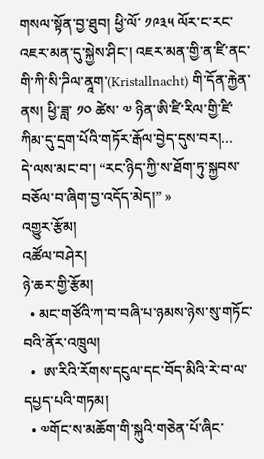གསལ་སྟོན་བྱ་ཐུབ། ཕྱི་ལོ་ ༡༩༣༥ ལོར་ང་རང་འཇར་མན་དུ་སྐྱེས་ཤིང་། འཇར་མན་གྱི་ན་ཛི་ནང་གི་ཀི་སི་ཌིལ་ནཱག་(Kristallnacht) གི་དོན་རྐྱེན་ནས། ཕྱི་ཟླ་ ༡༠ ཚེས་ ༧ ཉིན་ཨི་ཛི་རིལ་གྱི་ཛི་ཀིམ་དུ་དྲག་པོའི་གཏོར་རྒོལ་བྱེད་དུས་བར།…
དེ་ལས་མང་བ་། “རང་ཉིད་ཀྱི་ས་ཐོག་ཏུ་སྐྱབས་བཅོལ་བ་ཞིག་བྱ་འདོད་མེད།” »
འགྱུར་རྩོམ།
འཚོལ་བཤེར།
ཉེ་ཆར་གྱི་རྩོམ།
  • མང་གཙོའི་ཀ་བ་བཞི་པ་ཉམས་ཉེས་སུ་གཏོང་བའི་ནོར་འཁྲུལ།
  •  ཨ་རིའི་རོགས་དངུལ་དང་བོད་མིའི་རེ་བ་ལ་དཔྱད་པའི་གཏམ།
  • ༧གོང་ས་མཆོག་གི་སྐུའི་གཅེན་པོ་ཞིང་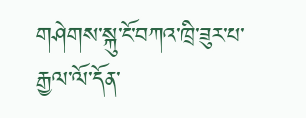གཤེགས་སྐུ་ངོ་བཀའ་ཁྲི་ཟུར་པ་རྒྱལ་ལོ་དོན་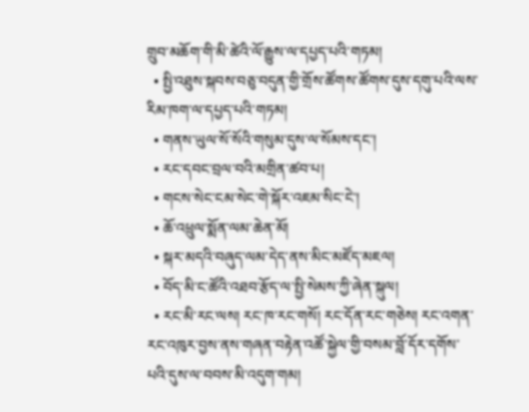གྲུབ་མཆོག་གི་མི་ཚེའི་ལོ་རྒྱུས་ལ་དཔྱད་པའི་གཏམ།
  • སྤྱི་འཐུས་སྐབས་བཅུ་བདུན་གྱི་གྲོས་ཚོགས་ཚོགས་དུས་དགུ་པའི་ལས་རིམ་ཁག་ལ་དཔྱད་པའི་གཏམ།
  • གནས་ཡུལ་སོ་སོའི་གསུམ་དུས་ལ་སོམས་དང་།
  • རང་དབང་བྲལ་བའི་མགྲིན་ཚབ་པ།
  • གངས་སེང་ངམ་སེང་གེ་སྐོར་འཇམ་སིང་ངེ་།
  • ཆོ་འཕྲུལ་སྨོན་ལམ་ཆེན་མོ།
  • སྐར་མདའི་བཞུད་ལམ་དེད་ནས་མིང་མཛོད་མཇལ།
  • བོད་མི་ང་ཚོའི་འཐབ་རྩོད་ལ་སྤྱི་སེམས་ཀྱི་ཞེན་སྐུལ།
  • རང་མི་རང་ལས། རང་ཁ་རང་གསོ། རང་དོན་རང་གཅེས། རང་འགན་རང་འཁུར་བྱས་ནས་གཞན་བརྟེན་འཚོ་སྐྱེལ་གྱི་བསམ་བློ་དོར་དགོས་པའི་དུས་ལ་བབས་མི་འདུག་གམ།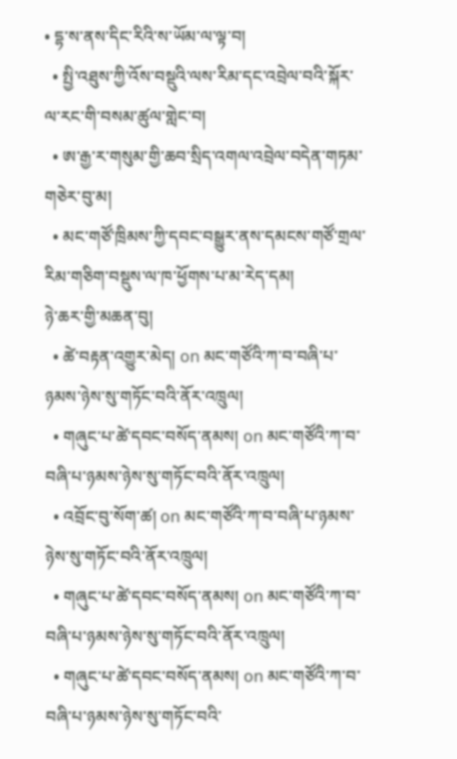• དྷ་ས་ནས་དིང་རིའི་ས་ཡོམ་ལ་ལྟ་བ།
  • སྤྱི་འཐུས་ཀྱི་འོས་བསྡུའི་ལས་རིམ་དང་འབྲེལ་བའི་སྐོར་ལ་རང་གི་བསམ་ཚུལ་གླེང་བ།
  • ཨ་རྒྱ་ར་གསུམ་གྱི་ཆབ་སྲིད་འགལ་འབྲེལ་བདེན་གཏམ་གཅེར་བུ་མ།
  • མང་གཙོ་ཁྲིམས་ཀྱི་དབང་བསྒྱུར་ནས་དམངས་གཙོ་གྲལ་རིམ་གཅིག་བསྡུས་ལ་ཁ་ཕྱོགས་པ་མ་རེད་དམ།
ཉེ་ཆར་གྱི་མཆན་བུ།
  • ཚེ་བརྟན་འགྱུར་མེད། on མང་གཙོའི་ཀ་བ་བཞི་པ་ཉམས་ཉེས་སུ་གཏོང་བའི་ནོར་འཁྲུལ།
  • གཞུང་པ་ཚེ་དབང་བསོད་ནམས། on མང་གཙོའི་ཀ་བ་བཞི་པ་ཉམས་ཉེས་སུ་གཏོང་བའི་ནོར་འཁྲུལ།
  • འབྲོང་བུ་སོག་ཚ། on མང་གཙོའི་ཀ་བ་བཞི་པ་ཉམས་ཉེས་སུ་གཏོང་བའི་ནོར་འཁྲུལ།
  • གཞུང་པ་ཚེ་དབང་བསོད་ནམས། on མང་གཙོའི་ཀ་བ་བཞི་པ་ཉམས་ཉེས་སུ་གཏོང་བའི་ནོར་འཁྲུལ།
  • གཞུང་པ་ཚེ་དབང་བསོད་ནམས། on མང་གཙོའི་ཀ་བ་བཞི་པ་ཉམས་ཉེས་སུ་གཏོང་བའི་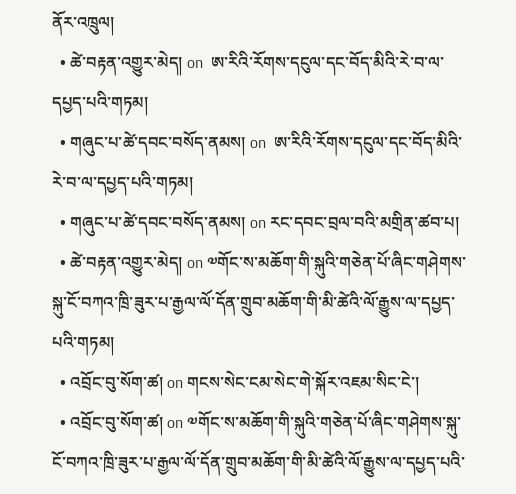ནོར་འཁྲུལ།
  • ཚེ་བརྟན་འགྱུར་མེད། on  ཨ་རིའི་རོགས་དངུལ་དང་བོད་མིའི་རེ་བ་ལ་དཔྱད་པའི་གཏམ།
  • གཞུང་པ་ཚེ་དབང་བསོད་ནམས། on  ཨ་རིའི་རོགས་དངུལ་དང་བོད་མིའི་རེ་བ་ལ་དཔྱད་པའི་གཏམ།
  • གཞུང་པ་ཚེ་དབང་བསོད་ནམས། on རང་དབང་བྲལ་བའི་མགྲིན་ཚབ་པ།
  • ཚེ་བརྟན་འགྱུར་མེད། on ༧གོང་ས་མཆོག་གི་སྐུའི་གཅེན་པོ་ཞིང་གཤེགས་སྐུ་ངོ་བཀའ་ཁྲི་ཟུར་པ་རྒྱལ་ལོ་དོན་གྲུབ་མཆོག་གི་མི་ཚེའི་ལོ་རྒྱུས་ལ་དཔྱད་པའི་གཏམ།
  • འབྲོང་བུ་སོག་ཚ། on གངས་སེང་ངམ་སེང་གེ་སྐོར་འཇམ་སིང་ངེ་།
  • འབྲོང་བུ་སོག་ཚ། on ༧གོང་ས་མཆོག་གི་སྐུའི་གཅེན་པོ་ཞིང་གཤེགས་སྐུ་ངོ་བཀའ་ཁྲི་ཟུར་པ་རྒྱལ་ལོ་དོན་གྲུབ་མཆོག་གི་མི་ཚེའི་ལོ་རྒྱུས་ལ་དཔྱད་པའི་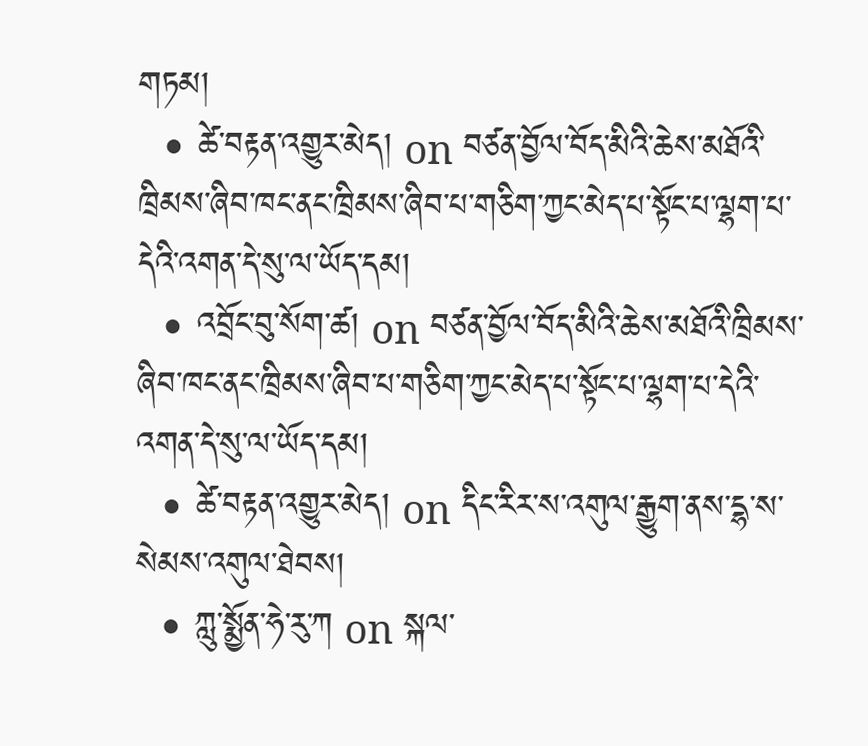གཏམ།
  • ཚེ་བརྟན་འགྱུར་མེད། on བཙན་བྱོལ་བོད་མིའི་ཆེས་མཐོའི་ཁྲིམས་ཞིབ་ཁང་ནང་ཁྲིམས་ཞིབ་པ་གཅིག་ཀྱང་མེད་པ་སྟོང་པ་ལྷག་པ་དེའི་འགན་དེ་སུ་ལ་ཡོད་དམ།
  • འབྲོང་བུ་སོག་ཚ། on བཙན་བྱོལ་བོད་མིའི་ཆེས་མཐོའི་ཁྲིམས་ཞིབ་ཁང་ནང་ཁྲིམས་ཞིབ་པ་གཅིག་ཀྱང་མེད་པ་སྟོང་པ་ལྷག་པ་དེའི་འགན་དེ་སུ་ལ་ཡོད་དམ།
  • ཚེ་བརྟན་འགྱུར་མེད། on དིང་རིར་ས་འགུལ་རྒྱུག་ནས་དྷ་ས་སེམས་འགུལ་ཐེབས།
  • ཀླུ་སྨྱོན་ཧེ་རུ་ཀ on སྐལ་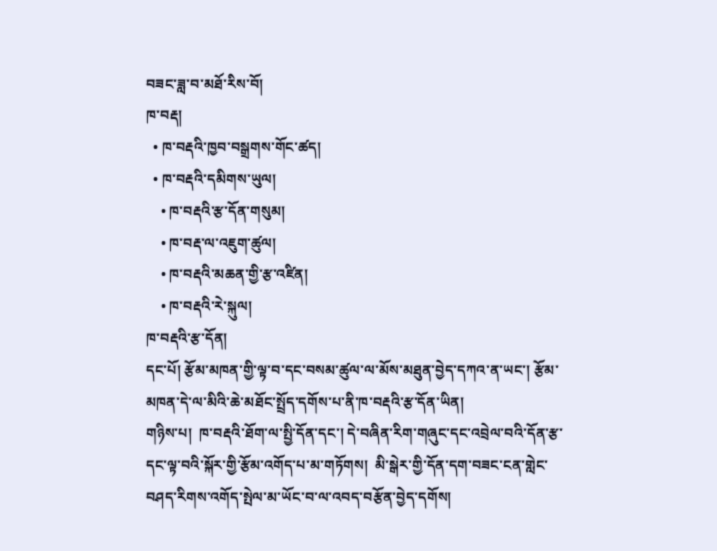བཟང་ཟླ་བ་མཐོ་རིས་བོ།
ཁ་བརྡ།
  • ཁ་བརྡའི་ཁྱབ་བསྒྲགས་གོང་ཚད།
  • ཁ་བརྡའི་དམིགས་ཡུལ།
    • ཁ་བརྡའི་རྩ་དོན་གསུམ།
    • ཁ་བརྡ་ལ་འཇུག་ཚུལ།
    • ཁ་བརྡའི་མཆན་གྱི་རྩ་འཛིན།
    • ཁ་བརྡའི་རེ་སྐུལ།
ཁ་བརྡའི་རྩ་དོན།
དང་པོ། རྩོམ་མཁན་གྱི་ལྟ་བ་དང་བསམ་ཚུལ་ལ་མོས་མཐུན་བྱེད་དཀའ་ན་ཡང་། རྩོམ་མཁན་དེ་ལ་མིའི་ཆེ་མཐོང་སྤྲོད་དགོས་པ་ནི་ཁ་བརྡའི་རྩ་དོན་ཡིན།
གཉིས་པ།  ཁ་བརྡའི་ཐོག་ལ་སྤྱི་དོན་དང་། དེ་བཞིན་རིག་གཞུང་དང་འབྲེལ་བའི་དོན་རྩ་དང་ལྟ་བའི་སྐོར་གྱི་རྩོམ་འགོད་པ་མ་གཏོགས།  མི་སྒེར་གྱི་དོན་དག་བཟང་ངན་གླེང་བཤད་རིགས་འགོད་སྤེལ་མ་ཡོང་བ་ལ་འབད་བརྩོན་བྱེད་དགོས།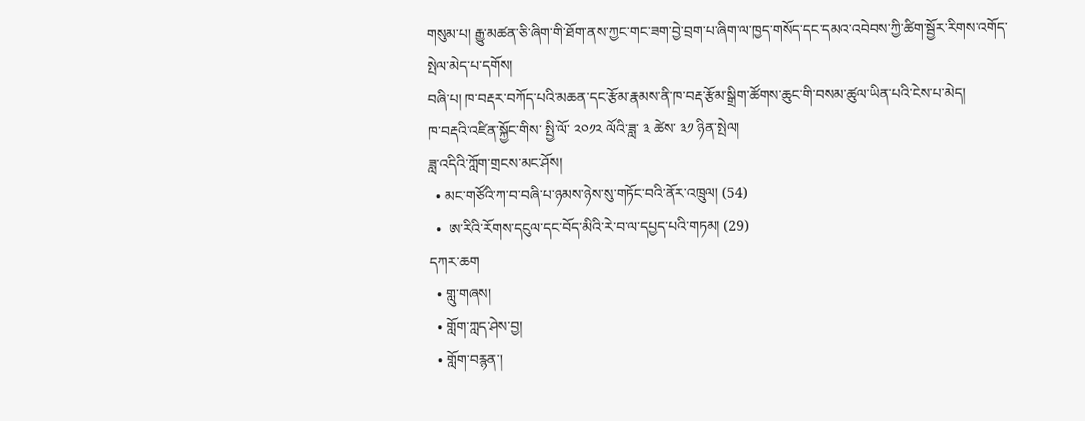གསུམ་པ། རྒྱུ་མཚན་ཅི་ཞིག་གི་ཐོག་ནས་ཀྱང་གང་ཟག་བྱེ་བྲག་པ་ཞིག་ལ་ཁྱད་གསོད་དང་དམའ་འབེབས་ཀྱི་ཚིག་སྦྱོར་རིགས་འགོད་སྤེལ་མེད་པ་དགོས།
བཞི་པ། ཁ་བརྡར་བཀོད་པའི་མཆན་དང་རྩོམ་རྣམས་ནི་ཁ་བརྡ་རྩོམ་སྒྲིག་ཚོགས་ཆུང་གི་བསམ་ཚུལ་ཡིན་པའི་ངེས་པ་མེད།
ཁ་བརྡའི་འཛིན་སྐྱོང་གིས་ སྤྱི་ལོ་ ༢༠༡༢ ལོའི་ཟླ་ ༣ ཚེས་ ༣༡ ཉིན་སྤེལ།
ཟླ་འདིའི་ཀློག་གྲངས་མང་ཤོས།
  • མང་གཙོའི་ཀ་བ་བཞི་པ་ཉམས་ཉེས་སུ་གཏོང་བའི་ནོར་འཁྲུལ། (54)
  •  ཨ་རིའི་རོགས་དངུལ་དང་བོད་མིའི་རེ་བ་ལ་དཔྱད་པའི་གཏམ། (29)
དཀར་ཆག
  • གླུ་གཞས།
  • གློག་ཀླད་ཤེས་བྱ།
  • གློག་བརྙན་།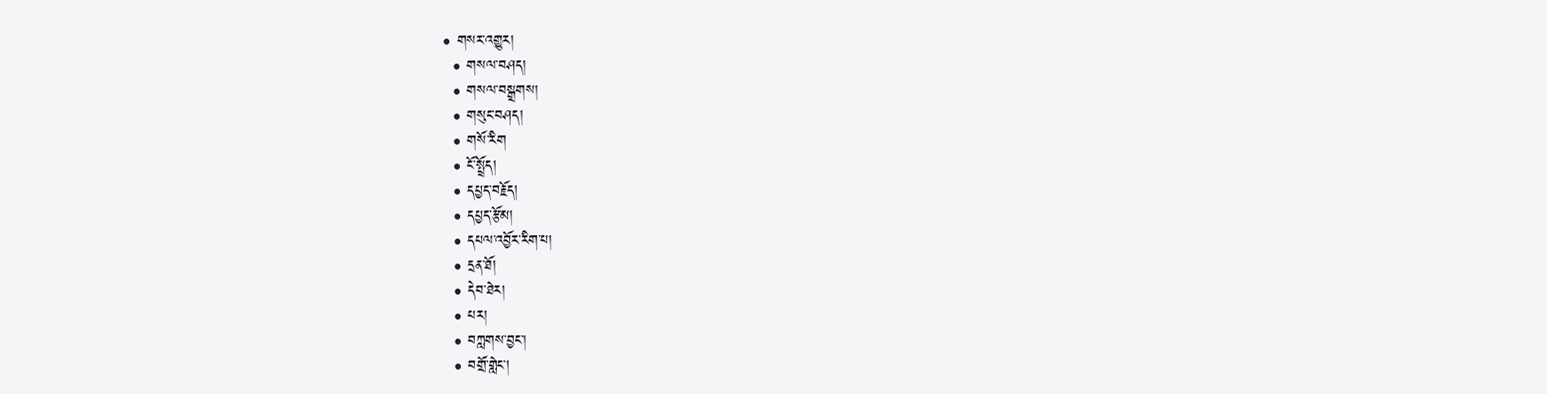• གསར་འགྱུར།
  • གསལ་བཤད།
  • གསལ་བསྒྲགས།
  • གསུང་བཤད།
  • གསོ་རིག
  • ངོ་སྤྲོད།
  • དཔྱད་བརྗོད།
  • དཔྱད་རྩོམ།
  • དཔལ་འབྱོར་རིག་པ།
  • དྲན་ཐོ།
  • དེབ་ཐེར།
  • པར།
  • བཀླགས་བྱང་།
  • བགྲོ་གླེང་།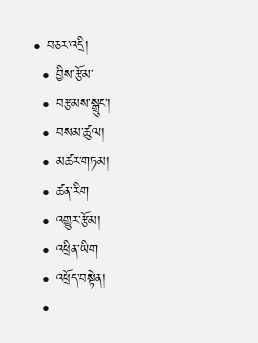• བཅར་འདྲི།
  • བྱིས་རྩོམ་
  • བརྩམས་སྒྲུང་།
  • བསམ་ཚུལ།
  • མཚར་གཏམ།
  • ཚན་རིག
  • འགྱུར་རྩོམ།
  • འཕྲིན་ཡིག
  • འཕྲོད་བསྟེན།
  •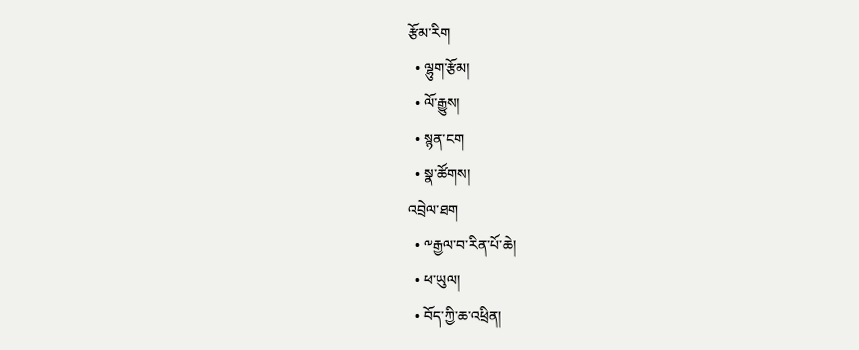རྩོམ་རིག
  • ལྷུག་རྩོམ།
  • ལོ་རྒྱུས།
  • སྙན་ངག
  • སྣ་ཚོགས།
འབྲེལ་ཐག
  • ༸རྒྱལ་བ་རིན་པོ་ཆེ།
  • ཕ་ཡུལ།
  • བོད་ཀྱི་ཆ་འཕྲིན།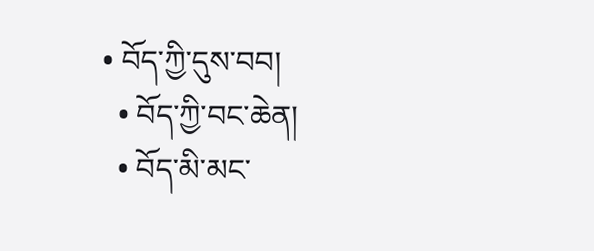• བོད་ཀྱི་དུས་བབ།
  • བོད་ཀྱི་བང་ཆེན།
  • བོད་མི་མང་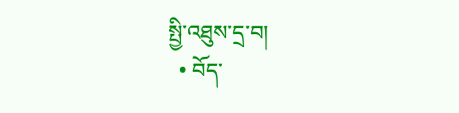སྤྱི་འཐུས་དྲ་བ།
  • བོད་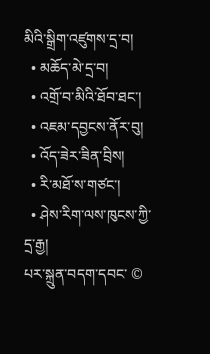མིའི་སྒྲིག་འཛུགས་དྲ་བ།
  • མཆོད་མེ་དྲ་བ།
  • འགྲོ་བ་མིའི་ཐོབ་ཐང་།
  • འཇམ་དབྱངས་ནོར་བུ།
  • འོད་ཟེར་ཟིན་བྲིས།
  • རི་མཐོ་ས་གཙང་།
  • ཤེས་རིག་ལས་ཁུངས་ཀྱི་དྲ་རྒྱ།
པར་སྐྲུན་བདག་དབང་ ©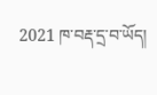2021 ཁ་བརྡ་དྲ་བ་ཡོད།